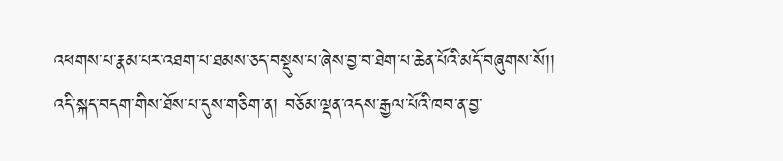འཕགས་པ་རྣམ་པར་འཐག་པ་ཐམས་ཅད་བསྡུས་པ་ཞེས་བྱ་བ་ཐེག་པ་ཆེན་པོའི་མདོ་བཞུགས་སོ།།
འདི་སྐད་བདག་གིས་ཐོས་པ་དུས་གཅིག་ན། བཅོམ་ལྡན་འདས་རྒྱལ་པོའི་ཁབ་ན་བྱ་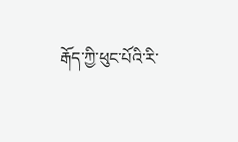རྒོད་ཀྱི་ཕུང་པོའི་རི་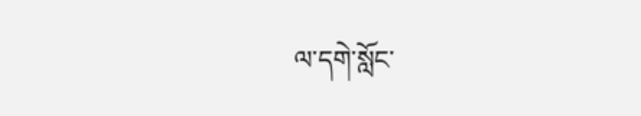ལ་དགེ་སློང་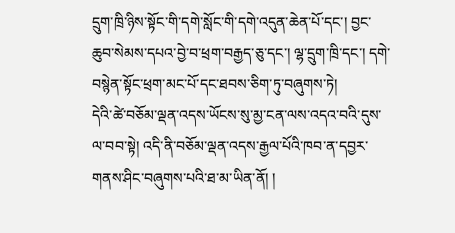དྲུག་ཁྲི་ཉིས་སྟོང་གི་དགེ་སློང་གི་དགེ་འདུན་ཆེན་པོ་དང་། བྱང་ཆུབ་སེམས་དཔའ་བྱེ་བ་ཕྲག་བརྒྱད་ཅུ་དང་། ལྷ་དྲུག་ཁྲི་དང་། དགེ་བསྙེན་སྟོང་ཕྲག་མང་པོ་དང་ཐབས་ཅིག་ཏུ་བཞུགས་ཏེ།
དེའི་ཚེ་བཅོམ་ལྡན་འདས་ཡོངས་སུ་མྱ་ངན་ལས་འདའ་བའི་དུས་ལ་བབ་སྟེ། འདི་ནི་བཅོམ་ལྡན་འདས་རྒྱལ་པོའི་ཁབ་ན་དབྱར་གནས་ཤིང་བཞུགས་པའི་ཐ་མ་ཡིན་ནོ། །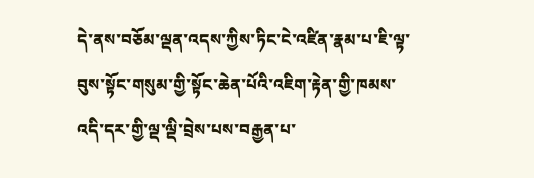དེ་ནས་བཅོམ་ལྡན་འདས་ཀྱིས་ཏིང་ངེ་འཛིན་རྣམ་པ་ཇི་ལྟ་བུས་སྟོང་གསུམ་གྱི་སྟོང་ཆེན་པོའི་འཇིག་རྟེན་གྱི་ཁམས་འདི་དར་གྱི་ལྡ་ལྡི་བྲེས་པས་བརྒྱན་པ་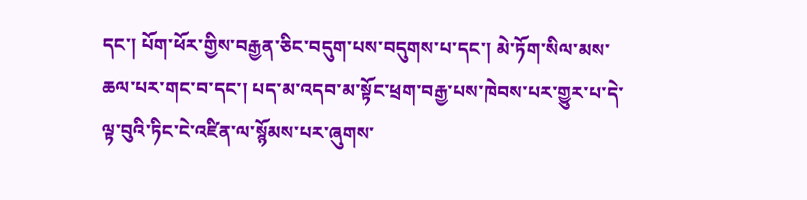དང་། པོག་ཕོར་གྱིས་བརྒྱན་ཅིང་བདུག་པས་བདུགས་པ་དང་། མེ་ཏོག་སིལ་མས་ཆལ་པར་གང་བ་དང་། པད་མ་འདབ་མ་སྟོང་ཕྲག་བརྒྱ་པས་ཁེབས་པར་གྱུར་པ་དེ་ལྟ་བུའི་ཏིང་ངེ་འཛིན་ལ་སྙོམས་པར་ཞུགས་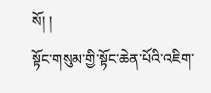སོ། །
སྟོང་གསུམ་གྱི་སྟོང་ཆེན་པོའི་འཇིག་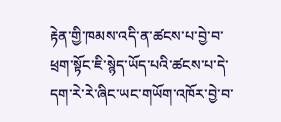རྟེན་གྱི་ཁམས་འདི་ན་ཚངས་པ་བྱེ་བ་ཕྲག་སྟོང་ཇི་སྙེད་ཡོད་པའི་ཚངས་པ་དེ་དག་རེ་རེ་ཞིང་ཡང་གཡོག་འཁོར་བྱེ་བ་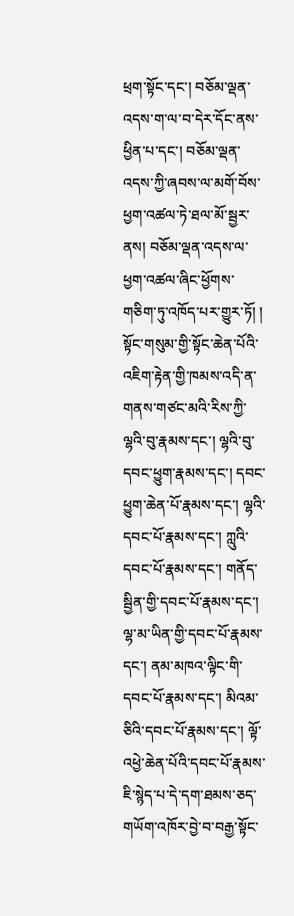ཕྲག་སྟོང་དང་། བཅོམ་ལྡན་འདས་ག་ལ་བ་དེར་དོང་ནས་ཕྱིན་པ་དང་། བཅོམ་ལྡན་འདས་ཀྱི་ཞབས་ལ་མགོ་བོས་ཕྱག་འཚལ་ཏེ་ཐལ་མོ་སྦྱར་ནས། བཅོམ་ལྡན་འདས་ལ་ཕྱག་འཚལ་ཞིང་ཕྱོགས་གཅིག་ཏུ་འཁོད་པར་གྱུར་ཏོ། །
སྟོང་གསུམ་གྱི་སྟོང་ཆེན་པོའི་འཇིག་རྟེན་གྱི་ཁམས་འདི་ན་གནས་གཙང་མའི་རིས་ཀྱི་ལྷའི་བུ་རྣམས་དང་། ལྷའི་བུ་དབང་ཕྱུག་རྣམས་དང་། དབང་ཕྱུག་ཆེན་པོ་རྣམས་དང་། ལྷའི་དབང་པོ་རྣམས་དང་། ཀླུའི་དབང་པོ་རྣམས་དང་། གནོད་སྦྱིན་གྱི་དབང་པོ་རྣམས་དང་། ལྷ་མ་ཡིན་གྱི་དབང་པོ་རྣམས་དང་། ནམ་མཁའ་ལྟིང་གི་དབང་པོ་རྣམས་དང་། མིའམ་ཅིའི་དབང་པོ་རྣམས་དང་། ལྟོ་འཕྱེ་ཆེན་པོའི་དབང་པོ་རྣམས་ཇི་སྙེད་པ་དེ་དག་ཐམས་ཅད་གཡོག་འཁོར་བྱེ་བ་བརྒྱ་སྟོང་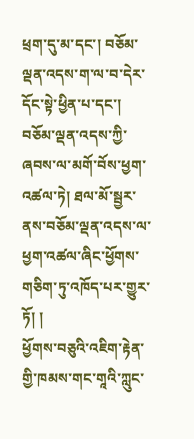ཕྲག་དུ་མ་དང་། བཅོམ་ལྡན་འདས་ག་ལ་བ་དེར་དོང་སྟེ་ཕྱིན་པ་དང་། བཅོམ་ལྡན་འདས་ཀྱི་ཞབས་ལ་མགོ་བོས་ཕྱག་འཚལ་ཏེ། ཐལ་མོ་སྦྱར་ནས་བཅོམ་ལྡན་འདས་ལ་ཕྱག་འཚལ་ཞིང་ཕྱོགས་གཅིག་ཏུ་འཁོད་པར་གྱུར་ཏོ། །
ཕྱོགས་བཅུའི་འཇིག་རྟེན་གྱི་ཁམས་གང་གཱའི་ཀླུང་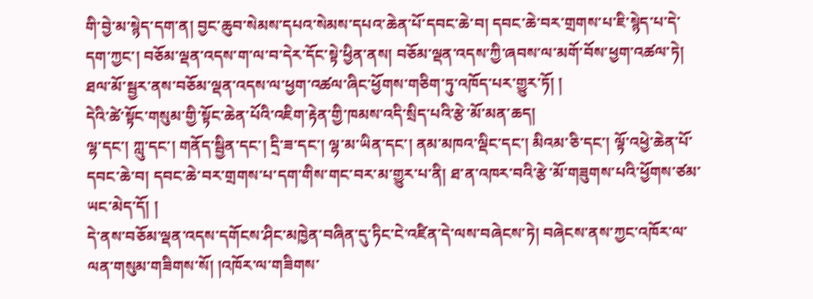གི་བྱེ་མ་སྙེད་དག་ན། བྱང་ཆུབ་སེམས་དཔའ་སེམས་དཔའ་ཆེན་པོ་དབང་ཆེ་བ། དབང་ཆེ་བར་གྲགས་པ་ཇི་སྙེད་པ་དེ་དག་ཀྱང་། བཅོམ་ལྡན་འདས་ག་ལ་བ་དེར་དོང་སྟེ་ཕྱིན་ནས། བཅོམ་ལྡན་འདས་ཀྱི་ཞབས་ལ་མགོ་བོས་ཕྱག་འཚལ་ཏེ། ཐལ་མོ་སྦྱར་ནས་བཅོམ་ལྡན་འདས་ལ་ཕྱག་འཚལ་ཞིང་ཕྱོགས་གཅིག་ཏུ་འཁོད་པར་གྱུར་ཏོ། །
དེའི་ཚེ་སྟོང་གསུམ་གྱི་སྟོང་ཆེན་པོའི་འཇིག་རྟེན་གྱི་ཁམས་འདི་སྲིད་པའི་རྩེ་མོ་མན་ཆད།
ལྷ་དང་། ཀླུ་དང་། གནོད་སྦྱིན་དང་། དྲི་ཟ་དང་། ལྷ་མ་ཡིན་དང་། ནམ་མཁའ་ལྡིང་དང་། མིའམ་ཅི་དང་། ལྟོ་འཕྱེ་ཆེན་པོ་དབང་ཆེ་བ། དབང་ཆེ་བར་གྲགས་པ་དག་གིས་གང་བར་མ་གྱུར་པ་ནི། ཐ་ན་འཁར་བའི་རྩེ་མོ་གཟུགས་པའི་ཕྱོགས་ཙམ་ཡང་མེད་དོ། །
དེ་ནས་བཅོམ་ལྡན་འདས་དགོངས་ཤིང་མཁྱེན་བཞིན་དུ་ཏིང་ངེ་འཛིན་དེ་ལས་བཞེངས་ཏེ། བཞེངས་ནས་ཀྱང་འཁོར་ལ་ལན་གསུམ་གཟིགས་སོ། །འཁོར་ལ་གཟིགས་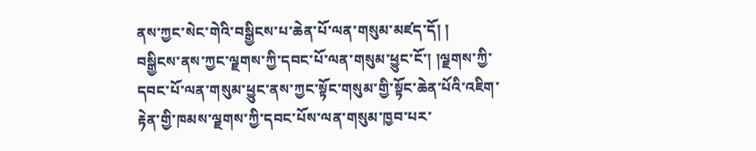ནས་ཀྱང་སེང་གེའི་བསྒྱིངས་པ་ཆེན་པོ་ལན་གསུམ་མཛད་དོ། །
བསྒྱིངས་ནས་ཀྱང་ལྗགས་ཀྱི་དབང་པོ་ལན་གསུམ་ཕྱུང་ངོ་། །ལྗགས་ཀྱི་དབང་པོ་ལན་གསུམ་ཕྱུང་ནས་ཀྱང་སྟོང་གསུམ་གྱི་སྟོང་ཆེན་པོའི་འཇིག་རྟེན་གྱི་ཁམས་ལྗགས་ཀྱི་དབང་པོས་ལན་གསུམ་ཁྱབ་པར་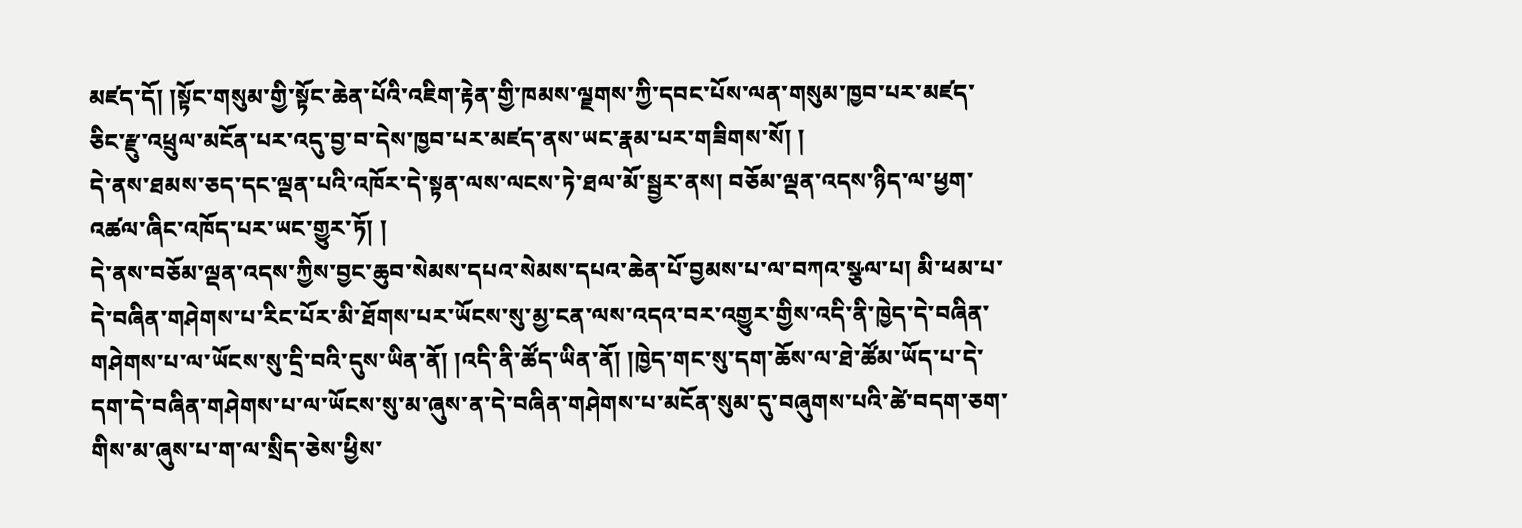མཛད་དོ། །སྟོང་གསུམ་གྱི་སྟོང་ཆེན་པོའི་འཇིག་རྟེན་གྱི་ཁམས་ལྗགས་ཀྱི་དབང་པོས་ལན་གསུམ་ཁྱབ་པར་མཛད་ཅིང་རྫུ་འཕྲུལ་མངོན་པར་འདུ་བྱ་བ་དེས་ཁྱབ་པར་མཛད་ནས་ཡང་རྣམ་པར་གཟིགས་སོ། །
དེ་ནས་ཐམས་ཅད་དང་ལྡན་པའི་འཁོར་དེ་སྟན་ལས་ལངས་ཏེ་ཐལ་མོ་སྦྱར་ནས། བཅོམ་ལྡན་འདས་ཉིད་ལ་ཕྱག་འཚལ་ཞིང་འཁོད་པར་ཡང་གྱུར་ཏོ། །
དེ་ནས་བཅོམ་ལྡན་འདས་ཀྱིས་བྱང་ཆུབ་སེམས་དཔའ་སེམས་དཔའ་ཆེན་པོ་བྱམས་པ་ལ་བཀའ་སྩལ་པ། མི་ཕམ་པ་དེ་བཞིན་གཤེགས་པ་རིང་པོར་མི་ཐོགས་པར་ཡོངས་སུ་མྱ་ངན་ལས་འདའ་བར་འགྱུར་གྱིས་འདི་ནི་ཁྱེད་དེ་བཞིན་གཤེགས་པ་ལ་ཡོངས་སུ་དྲི་བའི་དུས་ཡིན་ནོ། །འདི་ནི་ཚོད་ཡིན་ནོ། །ཁྱེད་གང་སུ་དག་ཆོས་ལ་ཐེ་ཚོམ་ཡོད་པ་དེ་དག་དེ་བཞིན་གཤེགས་པ་ལ་ཡོངས་སུ་མ་ཞུས་ན་དེ་བཞིན་གཤེགས་པ་མངོན་སུམ་དུ་བཞུགས་པའི་ཚེ་བདག་ཅག་གིས་མ་ཞུས་པ་ག་ལ་སྲིད་ཅེས་ཕྱིས་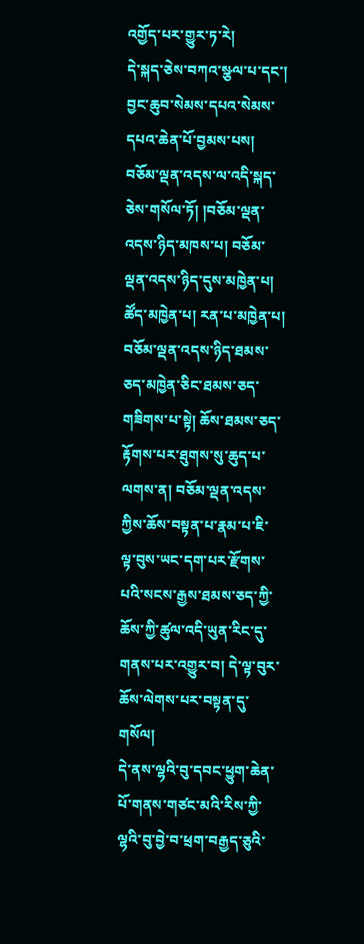འགྱོད་པར་གྱུར་ཏ་རེ།
དེ་སྐད་ཅེས་བཀའ་སྩལ་པ་དང་། བྱང་ཆུབ་སེམས་དཔའ་སེམས་དཔའ་ཆེན་པོ་བྱམས་པས། བཅོམ་ལྡན་འདས་ལ་འདི་སྐད་ཅེས་གསོལ་ཏོ། །བཅོམ་ལྡན་འདས་ཉིད་མཁས་པ། བཅོམ་ལྡན་འདས་ཉིད་དུས་མཁྱེན་པ། ཚོད་མཁྱེན་པ། རན་པ་མཁྱེན་པ། བཅོམ་ལྡན་འདས་ཉིད་ཐམས་ཅད་མཁྱེན་ཅིང་ཐམས་ཅད་གཟིགས་པ་སྟེ། ཆོས་ཐམས་ཅད་རྟོགས་པར་ཐུགས་སུ་ཆུད་པ་ལགས་ན། བཅོམ་ལྡན་འདས་ཀྱིས་ཆོས་བསྟན་པ་རྣམ་པ་ཇི་ལྟ་བུས་ཡང་དག་པར་རྫོགས་པའི་སངས་རྒྱས་ཐམས་ཅད་ཀྱི་ཆོས་ཀྱི་ཚུལ་འདི་ཡུན་རིང་དུ་གནས་པར་འགྱུར་བ། དེ་ལྟ་བུར་ཆོས་ལེགས་པར་བསྟན་དུ་གསོལ།
དེ་ནས་ལྷའི་བུ་དབང་ཕྱུག་ཆེན་པོ་གནས་གཙང་མའི་རིས་ཀྱི་ལྷའི་བུ་བྱེ་བ་ཕྲག་བརྒྱད་ཅུའི་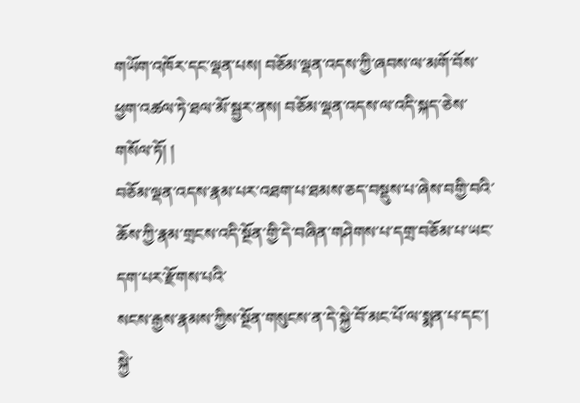གཡོག་འཁོར་དང་ལྡན་པས། བཅོམ་ལྡན་འདས་ཀྱི་ཞབས་ལ་མགོ་བོས་ཕྱག་འཚལ་ཏེ་ཐལ་མོ་སྦྱར་ནས། བཅོམ་ལྡན་འདས་ལ་འདི་སྐད་ཅེས་གསོལ་ཏོ། །
བཅོམ་ལྡན་འདས་རྣམ་པར་འཐག་པ་ཐམས་ཅད་བསྡུས་པ་ཞེས་བགྱི་བའི་ཆོས་ཀྱི་རྣམ་གྲངས་འདི་སྔོན་གྱི་དེ་བཞིན་གཤེགས་པ་དགྲ་བཅོམ་པ་ཡང་དག་པར་རྫོགས་པའི་
སངས་རྒྱས་རྣམས་ཀྱིས་སྔོན་གསུངས་ན་དེ་སྐྱེ་བོ་མང་པོ་ལ་སྨན་པ་དང་། སྐྱེ་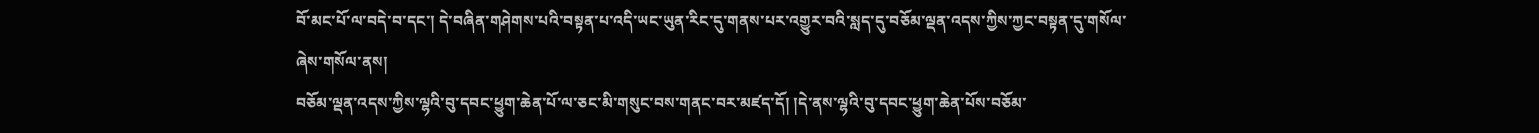བོ་མང་པོ་ལ་བདེ་བ་དང་། དེ་བཞིན་གཤེགས་པའི་བསྟན་པ་འདི་ཡང་ཡུན་རིང་དུ་གནས་པར་འགྱུར་བའི་སླད་དུ་བཅོམ་ལྡན་འདས་ཀྱིས་ཀྱང་བསྟན་དུ་གསོལ་ཞེས་གསོལ་ནས།
བཅོམ་ལྡན་འདས་ཀྱིས་ལྷའི་བུ་དབང་ཕྱུག་ཆེན་པོ་ལ་ཅང་མི་གསུང་བས་གནང་བར་མཛད་དོ། །དེ་ནས་ལྷའི་བུ་དབང་ཕྱུག་ཆེན་པོས་བཅོམ་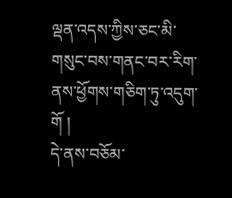ལྡན་འདས་ཀྱིས་ཅང་མི་གསུང་བས་གནང་བར་རིག་ནས་ཕྱོགས་གཅིག་ཏུ་འདུག་གོ །
དེ་ནས་བཅོམ་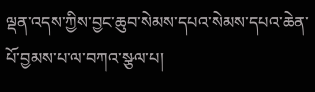ལྡན་འདས་ཀྱིས་བྱང་ཆུབ་སེམས་དཔའ་སེམས་དཔའ་ཆེན་པོ་བྱམས་པ་ལ་བཀའ་སྩལ་པ།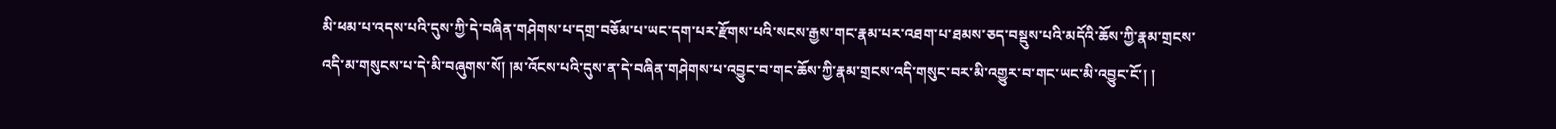མི་ཕམ་པ་འདས་པའི་དུས་ཀྱི་དེ་བཞིན་གཤེགས་པ་དགྲ་བཅོམ་པ་ཡང་དག་པར་རྫོགས་པའི་སངས་རྒྱས་གང་རྣམ་པར་འཐག་པ་ཐམས་ཅད་བསྡུས་པའི་མདོའི་ཆོས་ཀྱི་རྣམ་གྲངས་འདི་མ་གསུངས་པ་དེ་མི་བཞུགས་སོ། །མ་འོངས་པའི་དུས་ན་དེ་བཞིན་གཤེགས་པ་འབྱུང་བ་གང་ཆོས་ཀྱི་རྣམ་གྲངས་འདི་གསུང་བར་མི་འགྱུར་བ་གང་ཡང་མི་འབྱུང་ངོ་། །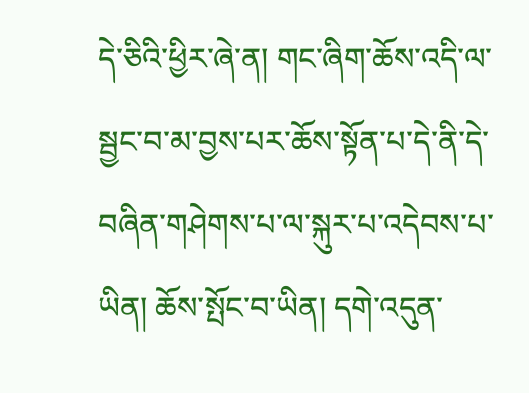དེ་ཅིའི་ཕྱིར་ཞེ་ན། གང་ཞིག་ཆོས་འདི་ལ་སྦྱང་བ་མ་བྱས་པར་ཆོས་སྟོན་པ་དེ་ནི་དེ་བཞིན་གཤེགས་པ་ལ་སྐུར་པ་འདེབས་པ་ཡིན། ཆོས་སྤོང་བ་ཡིན། དགེ་འདུན་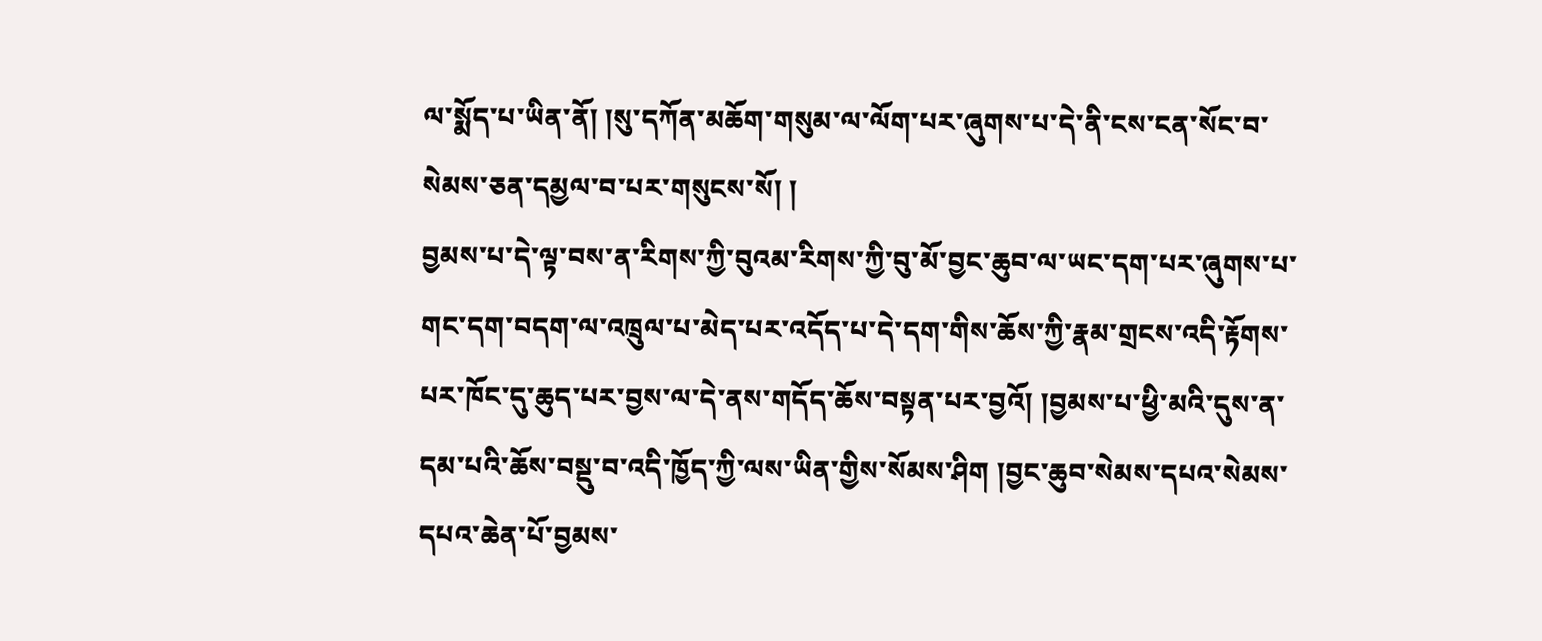ལ་སྨོད་པ་ཡིན་ནོ། །སུ་དཀོན་མཆོག་གསུམ་ལ་ལོག་པར་ཞུགས་པ་དེ་ནི་ངས་ངན་སོང་བ་སེམས་ཅན་དམྱལ་བ་པར་གསུངས་སོ། །
བྱམས་པ་དེ་ལྟ་བས་ན་རིགས་ཀྱི་བུའམ་རིགས་ཀྱི་བུ་མོ་བྱང་ཆུབ་ལ་ཡང་དག་པར་ཞུགས་པ་གང་དག་བདག་ལ་འཁྲུལ་པ་མེད་པར་འདོད་པ་དེ་དག་གིས་ཆོས་ཀྱི་རྣམ་གྲངས་འདི་རྟོགས་པར་ཁོང་དུ་ཆུད་པར་བྱས་ལ་དེ་ནས་གདོད་ཆོས་བསྟན་པར་བྱའོ། །བྱམས་པ་ཕྱི་མའི་དུས་ན་དམ་པའི་ཆོས་བསྡུ་བ་འདི་ཁྱོད་ཀྱི་ལས་ཡིན་གྱིས་སོམས་ཤིག །བྱང་ཆུབ་སེམས་དཔའ་སེམས་དཔའ་ཆེན་པོ་བྱམས་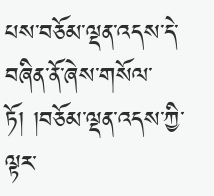པས་བཅོམ་ལྡན་འདས་དེ་བཞིན་ནོ་ཞེས་གསོལ་ཏོ། །བཅོམ་ལྡན་འདས་ཀྱི་ལྟར་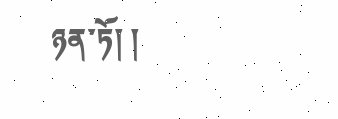ཉན་ཏོ། །